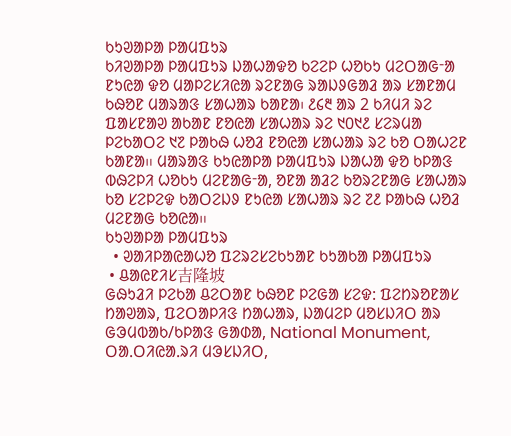ᱠᱩᱣᱟᱞᱟ ᱞᱟᱢᱯᱩᱨ
ᱠᱤᱣᱟᱞᱟ ᱞᱟᱢᱯᱩᱨ ᱡᱟᱦᱟᱫᱚ ᱠᱮᱮᱞ ᱦᱚᱠᱩ ᱢᱮᱛᱟᱜᱼᱟ ᱱᱩᱭᱟ ᱫᱚ ᱢᱟᱞᱮᱥᱤᱭᱟ ᱨᱮᱱᱟᱜ ᱨᱟᱡᱽᱜᱟᱲ ᱟᱨ ᱥᱟᱱᱟᱢ ᱠᱷᱚᱱ ᱢᱟᱨᱟᱝ ᱥᱟᱦᱟᱨ ᱠᱟᱱᱟ᱾ ᱒᱔᱓ ᱟᱨ 2 ᱠᱤᱢᱤ ᱨᱮ ᱯᱟᱥᱱᱟᱣ ᱟᱠᱟᱱ ᱱᱚᱭᱟ ᱥᱟᱦᱟᱨ ᱨᱮ ᱑᱐᱑᱒ ᱥᱮᱨᱢᱟ ᱞᱮᱠᱟᱛᱮ ᱑᱗ ᱞᱟᱠᱷ ᱦᱚᱲ ᱱᱚᱭᱟ ᱥᱟᱦᱟᱨ ᱨᱮ ᱠᱚ ᱛᱟᱦᱮᱱ ᱠᱟᱱᱟ᱿ ᱢᱟᱨᱟᱝ ᱠᱩᱭᱟᱞᱟ ᱞᱟᱢᱯᱩᱨ ᱡᱟᱦᱟ ᱫᱚ ᱠᱞᱟᱝ ᱵᱷᱮᱞᱤ ᱦᱚᱠᱩ ᱢᱮᱱᱟᱜᱼᱟ, ᱚᱱᱟ ᱟᱲᱮ ᱠᱚᱨᱮᱱᱟᱜ ᱥᱟᱦᱟᱨ ᱠᱚ ᱥᱮᱞᱮᱫ ᱠᱟᱛᱮᱡᱽ ᱱᱩᱭᱟ ᱥᱟᱦᱟᱨ ᱨᱮ ᱗᱒ ᱞᱟᱠᱷ ᱦᱚᱲ ᱢᱮᱱᱟᱜ ᱠᱚᱭᱟ᱿
ᱠᱩᱣᱟᱞᱟ ᱞᱟᱢᱯᱩᱨ
  • ᱣᱟᱤᱞᱟᱭᱟᱦᱚ ᱯᱮᱨᱮᱥᱮᱠᱩᱟᱱ ᱠᱩᱟᱠᱟ ᱞᱟᱢᱯᱩᱨ
 • ᱪᱟᱭᱱᱤᱥ吉隆坡
ᱜᱷᱩᱲᱤ ᱞᱮᱠᱟ ᱪᱮᱛᱟᱱ ᱠᱷᱚᱱ ᱞᱮᱜᱟ ᱥᱮᱫ: ᱯᱮᱴᱨᱚᱱᱟᱥ ᱴᱟᱣᱟᱨ, ᱯᱮᱛᱟᱞᱤᱝ ᱴᱟᱦᱟᱨ, ᱡᱟᱢᱮᱞ ᱢᱚᱥᱡᱤᱛ ᱟᱨ ᱜᱳᱢᱵᱟᱠ/ᱠᱞᱟᱝ ᱜᱟᱰᱟ, National Monument, ᱛᱟᱹᱛᱤᱭᱟᱹᱨᱤ ᱢᱳᱥᱡᱤᱛ,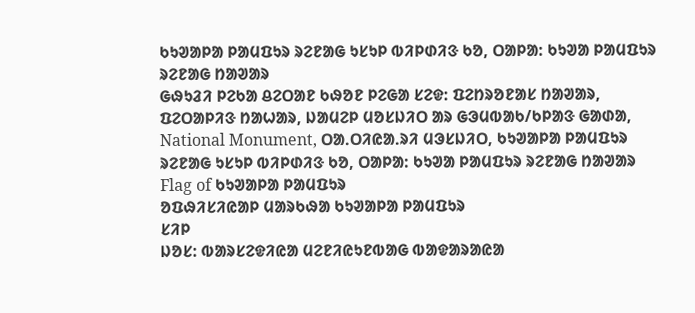ᱠᱩᱣᱟᱞᱟ ᱞᱟᱢᱯᱩᱨ ᱨᱮᱱᱟᱜ ᱩᱥᱩᱞ ᱵᱤᱞᱰᱤᱝ ᱠᱚ, ᱛᱟᱞᱟ: ᱠᱩᱣᱟ ᱞᱟᱢᱯᱩᱨ ᱨᱮᱱᱟᱜ ᱴᱟᱣᱟᱨ
ᱜᱷᱩᱲᱤ ᱞᱮᱠᱟ ᱪᱮᱛᱟᱱ ᱠᱷᱚᱱ ᱞᱮᱜᱟ ᱥᱮᱫ: ᱯᱮᱴᱨᱚᱱᱟᱥ ᱴᱟᱣᱟᱨ, ᱯᱮᱛᱟᱞᱤᱝ ᱴᱟᱦᱟᱨ, ᱡᱟᱢᱮᱞ ᱢᱚᱥᱡᱤᱛ ᱟᱨ ᱜᱳᱢᱵᱟᱠ/ᱠᱞᱟᱝ ᱜᱟᱰᱟ, National Monument, ᱛᱟᱹᱛᱤᱭᱟᱹᱨᱤ ᱢᱳᱥᱡᱤᱛ, ᱠᱩᱣᱟᱞᱟ ᱞᱟᱢᱯᱩᱨ ᱨᱮᱱᱟᱜ ᱩᱥᱩᱞ ᱵᱤᱞᱰᱤᱝ ᱠᱚ, ᱛᱟᱞᱟ: ᱠᱩᱣᱟ ᱞᱟᱢᱯᱩᱨ ᱨᱮᱱᱟᱜ ᱴᱟᱣᱟᱨ
Flag of ᱠᱩᱣᱟᱞᱟ ᱞᱟᱢᱯᱩᱨ
ᱚᱯᱷᱤᱥᱤᱭᱟᱞ ᱢᱟᱨᱠᱷᱟ ᱠᱩᱣᱟᱞᱟ ᱞᱟᱢᱯᱩᱨ
ᱥᱤᱞ
ᱡᱚᱥ: ᱵᱟᱨᱥᱮᱫᱤᱭᱟ ᱢᱮᱱᱤᱭᱩᱱᱵᱟᱜ ᱵᱟᱫᱟᱨᱟᱭᱟ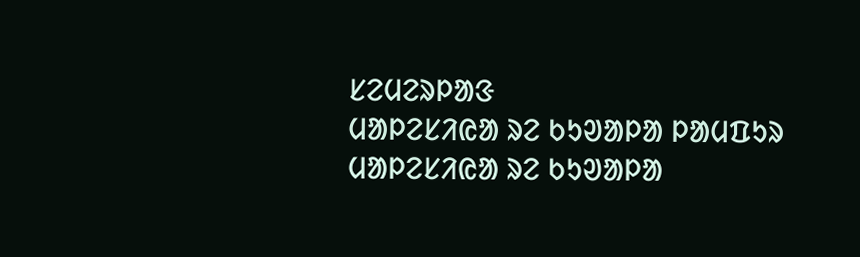ᱥᱮᱢᱮᱨᱞᱟᱝ
ᱢᱟᱞᱮᱥᱤᱭᱟ ᱨᱮ ᱠᱩᱣᱟᱞᱟ ᱞᱟᱢᱯᱩᱨ
ᱢᱟᱞᱮᱥᱤᱭᱟ ᱨᱮ ᱠᱩᱣᱟᱞᱟ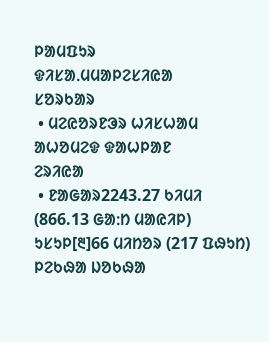ᱞᱟᱢᱯᱩᱨ
ᱫᱤᱥᱟᱹᱢᱢᱟᱞᱮᱥᱤᱭᱟ
ᱥᱚᱨᱠᱟᱨ
 • ᱢᱮᱭᱚᱨᱱᱳᱨ ᱦᱤᱥᱦᱟᱢ ᱟᱦᱚᱢᱮᱫ ᱫᱟᱦᱞᱟᱱ
ᱮᱨᱤᱭᱟ
 • ᱱᱟᱜᱟᱨ2243.27 ᱠᱤᱢᱤ (866.13 ᱜᱟᱺᱴ ᱢᱟᱭᱤᱞ)
ᱩᱥᱩᱞ[᱓]66 ᱢᱤᱴᱚᱨ (217 ᱯᱷᱩᱴ)
ᱞᱮᱠᱷᱟ ᱡᱚᱠᱷᱟ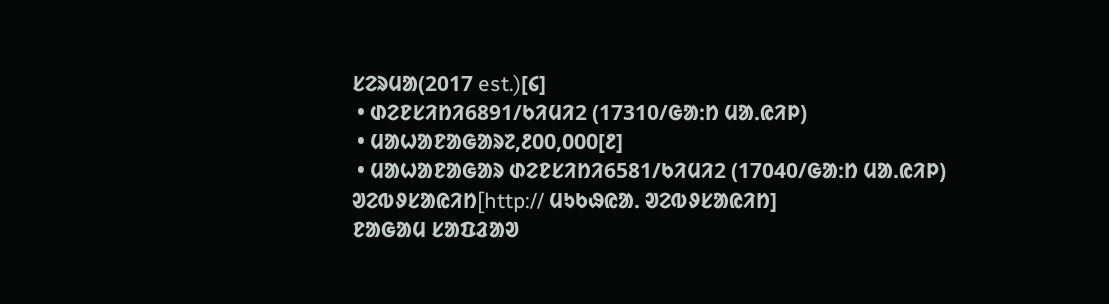ᱥᱮᱨᱢᱟ(2017 est.)[᱔]
 • ᱰᱮᱱᱥᱤᱴᱤ6891/ᱠᱤᱢᱤ2 (17310/ᱜᱟᱺᱴ ᱢᱟᱹᱭᱤᱞ)
 • ᱢᱟᱦᱟᱱᱟᱜᱟᱨ᱗,᱒᱐᱐,᱐᱐᱐[᱒]
 • ᱢᱟᱦᱟᱱᱟᱜᱟᱨ ᱰᱮᱱᱥᱤᱴᱤ6581/ᱠᱤᱢᱤ2 (17040/ᱜᱟᱺᱴ ᱢᱟᱹᱭᱤᱞ)
ᱣᱮᱵᱽᱥᱟᱭᱤᱴ[http:// ᱢᱩᱠᱷᱭᱟᱹ ᱣᱮᱵᱽᱥᱟᱭᱤᱴ]
ᱱᱟᱜᱟᱢ ᱥᱟᱯᱲᱟᱣ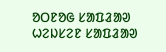ᱚᱛᱱᱚᱜ ᱥᱟᱯᱲᱟᱣ
ᱦᱮᱡᱥᱮᱱ ᱥᱟᱯᱲᱟᱣ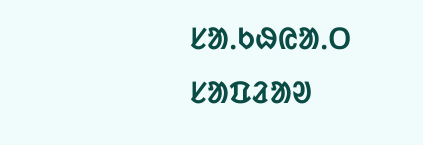ᱥᱟᱹᱠᱷᱭᱟᱹᱛ ᱥᱟᱯᱲᱟᱣ